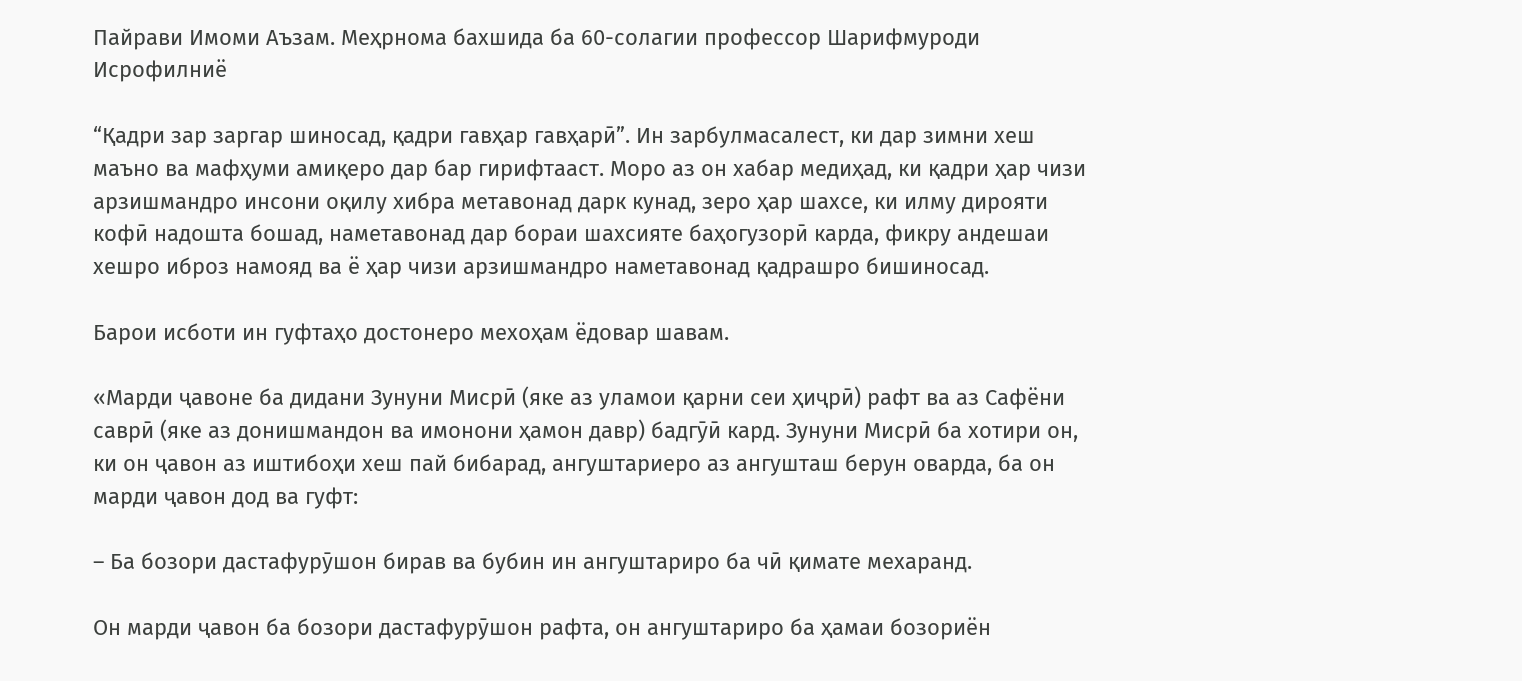Пайрави Имоми Аъзам. Меҳрнома бахшида ба 60-солагии профессор Шарифмуроди Исрофилниё

“Қадри зар заргар шиносад, қадри гавҳар гавҳарӣ”. Ин зарбулмасалест, ки дар зимни хеш маъно ва мафҳуми амиқеро дар бар гирифтааст. Моро аз он хабар медиҳад, ки қадри ҳар чизи арзишмандро инсони оқилу хибра метавонад дарк кунад, зеро ҳар шахсе, ки илму дирояти кофӣ надошта бошад, наметавонад дар бораи шахсияте баҳогузорӣ карда, фикру андешаи хешро иброз намояд ва ё ҳар чизи арзишмандро наметавонад қадрашро бишиносад.

Барои исботи ин гуфтаҳо достонеро мехоҳам ёдовар шавам.

«Марди ҷавоне ба дидани Зунуни Мисрӣ (яке аз уламои қарни сеи ҳиҷрӣ) рафт ва аз Сафёни саврӣ (яке аз донишмандон ва имонони ҳамон давр) бадгӯӣ кард. Зунуни Мисрӣ ба хотири он, ки он ҷавон аз иштибоҳи хеш пай бибарад, ангуштариеро аз ангушташ берун оварда, ба он марди ҷавон дод ва гуфт:

– Ба бозори дастафурӯшон бирав ва бубин ин ангуштариро ба чӣ қимате мехаранд.

Он марди ҷавон ба бозори дастафурӯшон рафта, он ангуштариро ба ҳамаи бозориён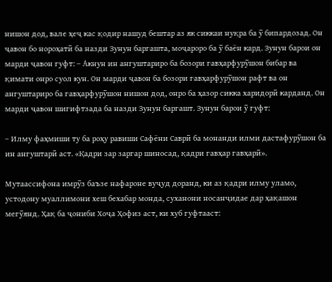нишон дод, вале ҳеҷ кас қодир нашуд бештар аз як сиккаи нуқра ба ӯ бипардозад. Он ҷавон бо нороҳатӣ ба назди Зунун баргашта, моҷароро ба ӯ баён кард. Зунун барои он марди ҷавон гуфт: – Акнун ин ангуштариро ба бозори гавҳарфурӯшон бибар ва қимати онро суол кун. Он марди ҷавон ба бозори гавҳарфурӯшон рафт ва он ангуштариро ба гавҳарфурӯшон нишон дод, онро ба ҳазор сикка харидорӣ карданд. Он марди ҷавон шигифтзада ба назди Зунун баргашт. Зунун барои ӯ гуфт:

– Илму фаҳмиши ту ба роҳу равиши Сафёни Саврӣ ба монанди илми дастафурӯшон ба ин ангуштарӣ аст. «Қадри зар заргар шиносад, қадри гавҳар гавҳарӣ».

Мутаассифона имрӯз баъзе нафароне вуҷуд доранд, ки аз қадри илму уламо, устодону муаллимони хеш бехабар монда, суханони носанҷидае дар ҳақашон мегӯянд. Ҳақ ба ҷониби Хоҷа Ҳофиз аст, ки хуб гуфтааст: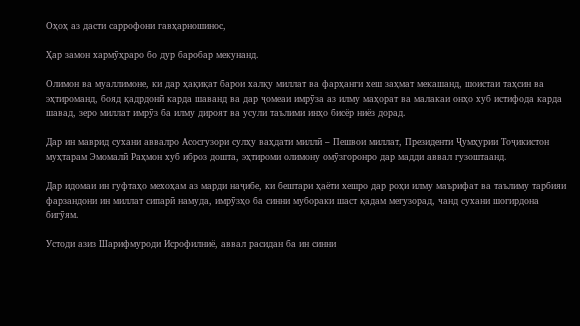Оҳоҳ аз дасти саррофони гавҳарношинос,

Ҳар замон хармӯҳраро бо дур баробар мекунанд.

Олимон ва муаллимоне, ки дар ҳақиқат барои халқу миллат ва фарҳанги хеш заҳмат мекашанд, шоистаи таҳсин ва эҳтироманд, бояд қадрдонӣ карда шаванд ва дар ҷомеаи имрӯза аз илму маҳорат ва малакаи онҳо хуб истифода карда шавад, зеро миллат имрӯз ба илму дироят ва усули таълими инҳо бисёр ниёз дорад.

Дар ин маврид сухани аввалро Асосгузори сулҳу ваҳдати миллӣ – Пешвои миллат, Президенти Ҷумҳурии Тоҷикистон муҳтарам Эмомалӣ Раҳмон хуб иброз дошта, эҳтироми олимону омӯзгоронро дар мадди аввал гузоштаанд.

Дар идомаи ин гуфтаҳо мехоҳам аз марди наҷибе, ки бештари ҳаёти хешро дар роҳи илму маърифат ва таълиму тарбияи фарзандони ин миллат сипарӣ намуда, имрӯзҳо ба синни мубораки шаст қадам мегузорад, чанд сухани шогирдона бигӯям.

Устоди азиз Шарифмуроди Исрофилниё, аввал расидан ба ин синни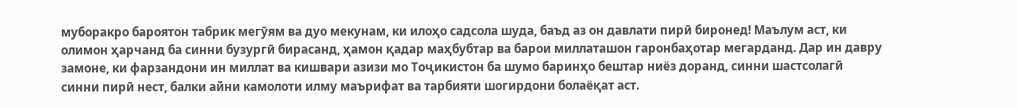муборакро бароятон табрик мегӯям ва дуо мекунам, ки илоҳо садсола шуда, баъд аз он давлати пирӣ биронед! Маълум аст, ки олимон ҳарчанд ба синни бузургӣ бирасанд, ҳамон қадар маҳбубтар ва барои миллаташон гаронбаҳотар мегарданд. Дар ин давру замоне, ки фарзандони ин миллат ва кишвари азизи мо Тоҷикистон ба шумо баринҳо бештар ниёз доранд, синни шастсолагӣ синни пирӣ нест, балки айни камолоти илму маърифат ва тарбияти шогирдони болаёқат аст.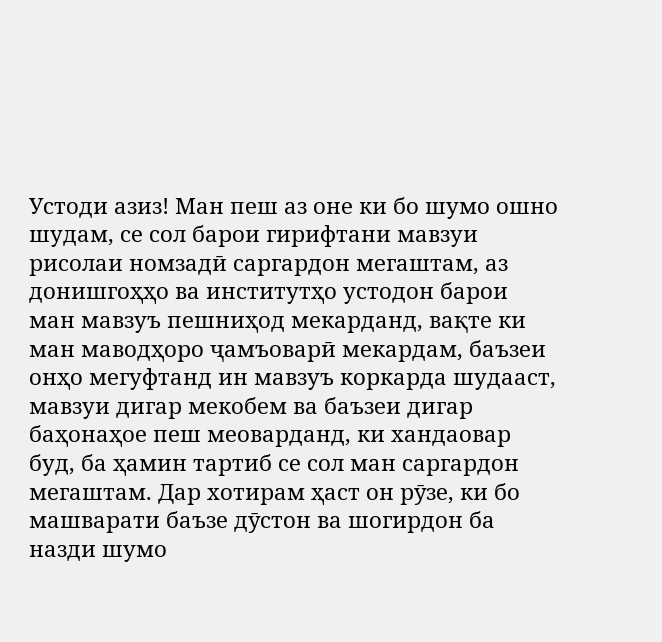Устоди азиз! Ман пеш аз оне ки бо шумо ошно шудам, се сол барои гирифтани мавзуи рисолаи номзадӣ саргардон мегаштам, аз донишгоҳҳо ва институтҳо устодон барои ман мавзуъ пешниҳод мекарданд, вақте ки ман маводҳоро ҷамъоварӣ мекардам, баъзеи онҳо мегуфтанд ин мавзуъ коркарда шудааст, мавзуи дигар мекобем ва баъзеи дигар баҳонаҳое пеш меоварданд, ки хандаовар буд, ба ҳамин тартиб се сол ман саргардон мегаштам. Дар хотирам ҳаст он рӯзе, ки бо машварати баъзе дӯстон ва шогирдон ба назди шумо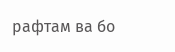рафтам ва бо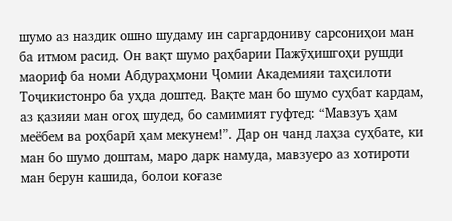шумо аз наздик ошно шудаму ин саргардониву сарсониҳои ман ба итмом расид. Он вақт шумо раҳбарии Пажӯҳишгоҳи рушди маориф ба номи Абдураҳмони Ҷомии Академияи таҳсилоти Тоҷикистонро ба уҳда доштед. Вақте ман бо шумо суҳбат кардам, аз қазияи ман огоҳ шудед, бо самимият гуфтед: “Мавзуъ ҳам меёбем ва роҳбарӣ ҳам мекунем!”. Дар он чанд лаҳза суҳбате, ки ман бо шумо доштам, маро дарк намуда, мавзуеро аз хотироти ман берун кашида, болои коғазе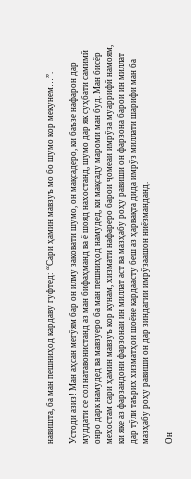навишта, ба ман пешниҳод кардаву гуфтед: “Сари ҳамин мавзуъ мо бо шумо кор мекунем…”.

Устоди азиз! Ман аҳсан мегӯям бар он илму заковати шумо, он мақсадеро, ки баъзе нафарон дар муддати се сол натавонистанд аз ман бифаҳманд ва ё шояд нахостанд, шумо дар як суҳбати самимӣ онро дарк намудед ва мавзуеро ба ман пешниҳод намудед, ки мақсаду мароми ман буд. Ман бисёр мехостам сари ҳамин мавзуъ кор кунам, хизмати нафареро барои ҷомеаи имрӯза муаррифӣ намоям, ки яке аз фарзандони фарзонаи ин миллат аст ва мазҳабу роҳу равиши он фарзона барои ин миллат дар тӯли таърих хизматҳои шоёне кардаасту беш аз ҳарвақта дида имрӯз миллати шарифи ман ба мазҳабу роҳу равиши он дар зиндагии имрӯзаашон ниёзманданд.

Он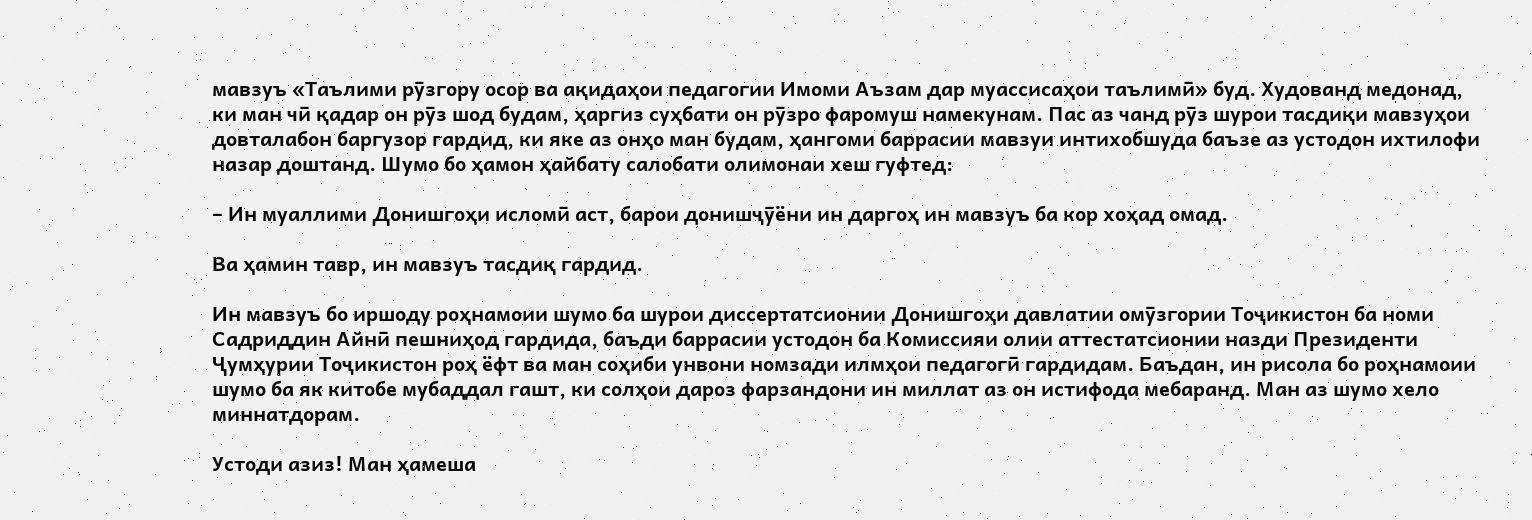мавзуъ «Таълими рӯзгору осор ва ақидаҳои педагогии Имоми Аъзам дар муассисаҳои таълимӣ» буд. Худованд медонад, ки ман чӣ қадар он рӯз шод будам, ҳаргиз суҳбати он рӯзро фаромуш намекунам. Пас аз чанд рӯз шурои тасдиқи мавзуҳои довталабон баргузор гардид, ки яке аз онҳо ман будам, ҳангоми баррасии мавзуи интихобшуда баъзе аз устодон ихтилофи назар доштанд. Шумо бо ҳамон ҳайбату салобати олимонаи хеш гуфтед:

– Ин муаллими Донишгоҳи исломӣ аст, барои донишҷӯёни ин даргоҳ ин мавзуъ ба кор хоҳад омад.

Ва ҳамин тавр, ин мавзуъ тасдиқ гардид.

Ин мавзуъ бо иршоду роҳнамоии шумо ба шурои диссертатсионии Донишгоҳи давлатии омӯзгории Тоҷикистон ба номи Садриддин Айнӣ пешниҳод гардида, баъди баррасии устодон ба Комиссияи олии аттестатсионии назди Президенти Ҷумҳурии Тоҷикистон роҳ ёфт ва ман соҳиби унвони номзади илмҳои педагогӣ гардидам. Баъдан, ин рисола бо роҳнамоии шумо ба як китобе мубаддал гашт, ки солҳои дароз фарзандони ин миллат аз он истифода мебаранд. Ман аз шумо хело миннатдорам.

Устоди азиз! Ман ҳамеша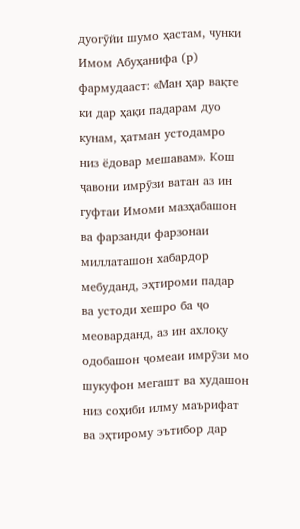дуогӯйи шумо ҳастам, чунки Имом Абуҳанифа (р) фармудааст: «Ман ҳар вақте ки дар ҳақи падарам дуо кунам, ҳатман устодамро низ ёдовар мешавам». Кош ҷавони имрӯзи ватан аз ин гуфтаи Имоми мазҳабашон ва фарзанди фарзонаи миллаташон хабардор мебуданд, эҳтироми падар ва устоди хешро ба ҷо меоварданд, аз ин ахлоқу одобашон ҷомеаи имрӯзи мо шукуфон мегашт ва худашон низ соҳиби илму маърифат ва эҳтирому эътибор дар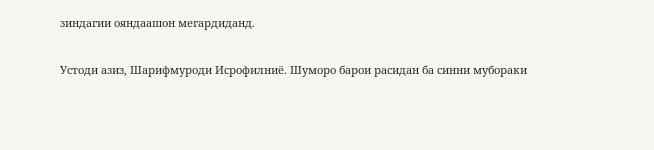зиндагии ояндаашон мегардиданд.

Устоди азиз, Шарифмуроди Исрофилниё. Шуморо барои расидан ба синни мубораки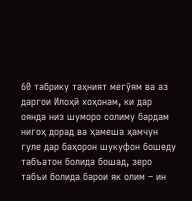60 табрику таҳният мегӯям ва аз даргои Илоҳӣ хоҳонам, ки дар оянда низ шуморо солиму бардам нигоҳ дорад ва ҳамеша ҳамчун гуле дар баҳорон шукуфон бошеду табъатон болида бошад, зеро табъи болида барои як олим – ин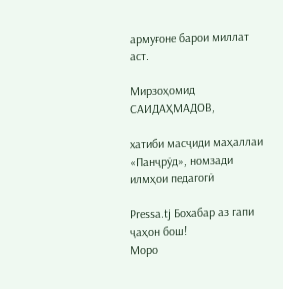армуғоне барои миллат аст.

Мирзоҳомид САИДАҲМАДОВ,

хатиби масҷиди маҳаллаи «Панҷрӯд», номзади илмҳои педагогӣ

Pressa.tj Бохабар аз гапи ҷаҳон бош!
Моро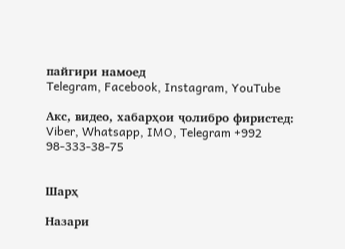пайгири намоед
Telegram, Facebook, Instagram, YouTube

Акс, видео, хабарҳои ҷолибро фиристед: Viber, Whatsapp, IMO, Telegram +992 98-333-38-75


Шарҳ

Назари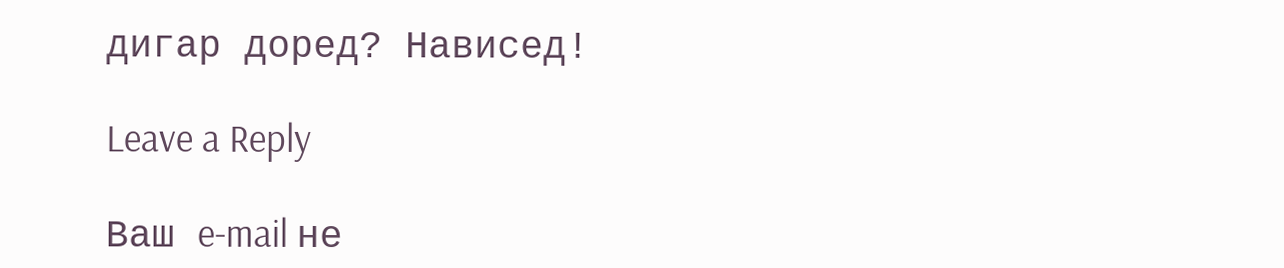дигар доред? Нависед!

Leave a Reply

Ваш e-mail не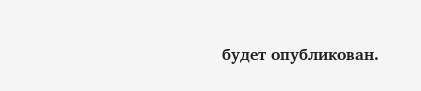будет опубликован.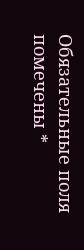Обязательные поля помечены *